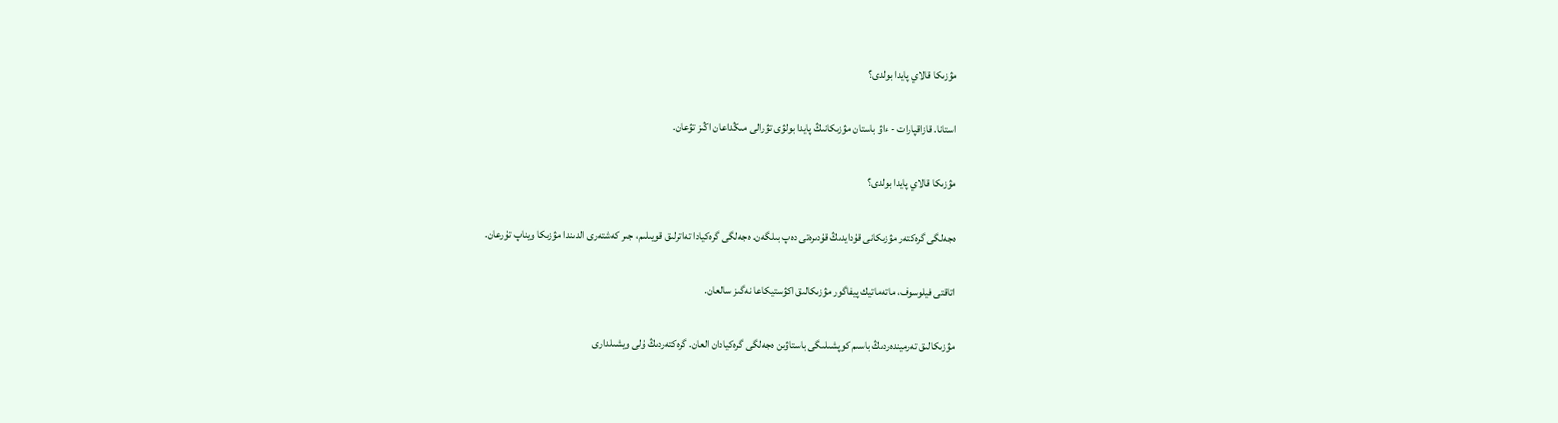مۋزىكا قالاي پايدا بولدى؟

استانا. قازاقپارات - ءاۋ باستان مۋزىكانىڭ پايدا بولۋى تۋرالى مىڭداعان اڭىز تۋعان.

مۋزىكا قالاي پايدا بولدى؟

ەجەلگى گرەكتەر مۋزىكانى قۇدايدىڭ قۇدىرەتى دەپ بىلگەن. ەجەلگى گرەكيادا تەاترلىق قويىلىم، جىر كەشتەرى الدىندا مۋزىكا ويناپ تۇرعان.

اتاقتى فيلوسوف، ماتەماتيك پيفاگور مۋزىكالىق اكۋستيكاعا نەگىز سالعان.

مۋزىكالىق تەرميندەردىڭ باسىم كوپشىلىگى باستاۋىن ەجەلگى گرەكيادان العان. گرەكتەردىڭ ۇلى ويشىلدارى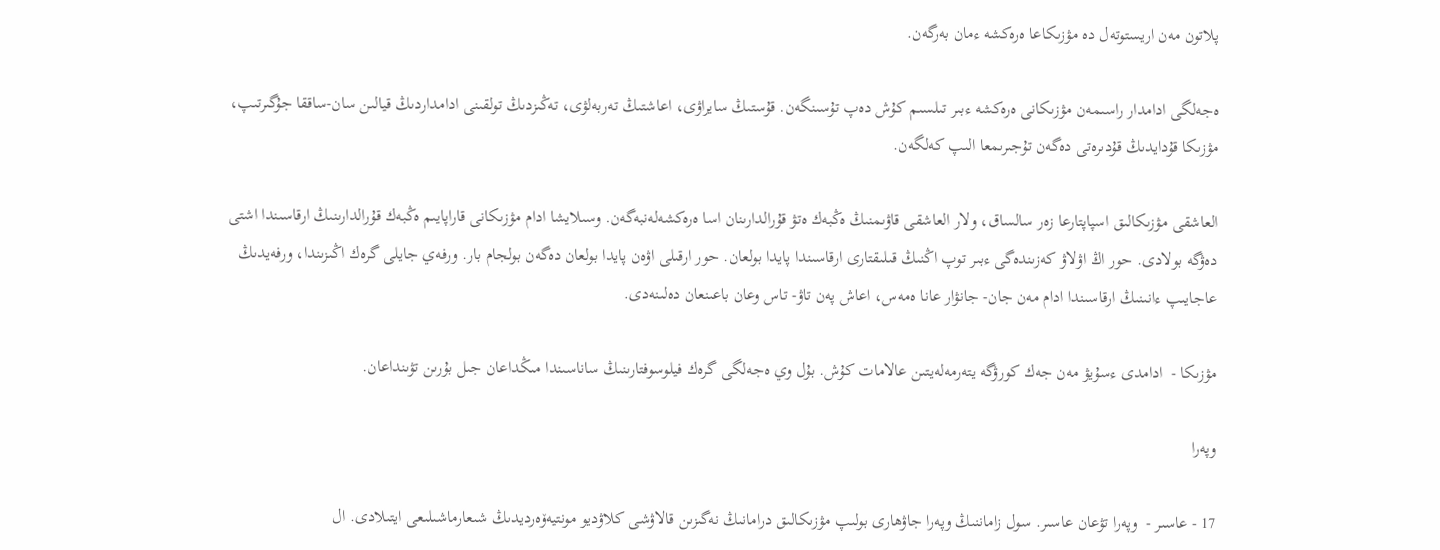پلاتون مەن اريستوتەل دە مۋزىكاعا ەرەكشە ءمان بەرگەن.

ەجەلگى ادامدار راسىمەن مۋزىكانى ەرەكشە ءبىر تىلسىم كۇش دەپ تۇسىنگەن. قۇستىڭ سايراۋى، اعاشتىڭ تەربەلۋى، تەڭىزدىڭ تولقىنى ادامداردىڭ قيالىن سان-ساققا جۇگىرتىپ، مۋزىكا قۇدايدىڭ قۇدىرەتى دەگەن تۇجىرىمعا الىپ كەلگەن.

العاشقى مۋزىكالىق اسپاپتارعا زەر سالساق، ولار العاشقى قاۋىمنىڭ ەڭبەك ەتۋ قۇرالدارىنان اسا ەرەكشەلەنبەگەن. وسىلايشا ادام مۋزىكانى قاراپايىم ەڭبەك قۇرالدارىنىڭ ارقاسىندا اشتى دەۋگە بولادى. حور اڭ اۋلاۋ كەزىندەگى ءبىر توپ اڭنىڭ قىلىقتارى ارقاسىندا پايدا بولعان. حور ارقىلى اۋەن پايدا بولعان دەگەن بولجام بار. ورفەي جايلى گرەك اڭىزىندا، ورفەيدىڭ عاجايىپ ءانىنىڭ ارقاسىندا ادام مەن جان- جانۋار عانا ەمەس، اعاش پەن تاۋ- تاس وعان باعىنعان دەلىنەدى.

مۋزىكا -  ادامدى ءسۇيۋ مەن جەك كورۋگە يتەرمەلەيتىن عالامات كۇش. بۇل وي ەجەلگى گرەك فيلوسوفتارىنىڭ ساناسىندا مىڭداعان جىل بۇرىن تۋىنداعان.

وپەرا

17 - عاسىر -  وپەرا تۋعان عاسىر. سول زاماننىڭ وپەرا جاۋھارى بولىپ مۋزىكالىق درامانىڭ نەگىزىن قالاۋشى كلاۋديو مونتيەۆەرديدىڭ شىعارماشىلىعى ايتىلادى. ال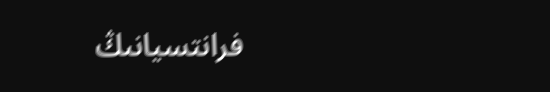فرانتسيانىڭ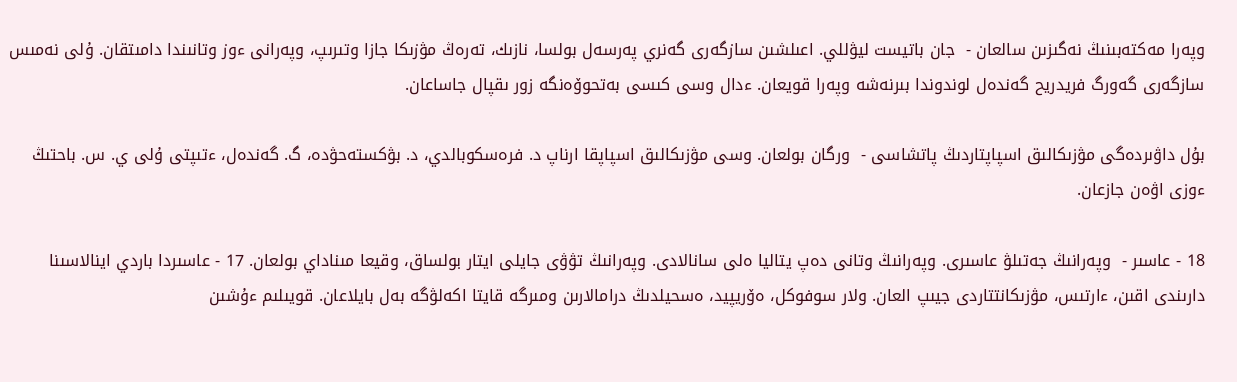وپەرا مەكتەبىنىڭ نەگىزىن سالعان -  جان باتيست ليۋللي. اعىلشىن سازگەرى گەنري پەرسەل بولسا، نازىك، تەرەڭ مۋزىكا جازا وتىرىپ، وپەرانى ءوز وتانىندا دامىتقان. ۇلى نەمىس سازگەرى گەورگ فريدريح گەندەل لوندوندا بىرنەشە وپەرا قويعان. ءدال وسى كىسى بەتحوۆەنگە زور ىقپال جاساعان.

بۇل داۋىردەگى مۋزىكالىق اسپاپتاردىڭ پاتشاسى -  ورگان بولعان. وسى مۋزىكالىق اسپاپقا ارناپ د. فرەسكوبالدي، د. بۋكستەحۋدە، گ. گەندەل، ءتىپتى ۇلى ي. س. باحتىڭ ءوزى اۋەن جازعان.

18 - عاسىر -  وپەرانىڭ جەتىلۋ عاسىرى. وپەرانىڭ وتانى دەپ يتاليا ەلى سانالادى. وپەرانىڭ تۋۋى جايلى ايتار بولساق، وقيعا مىناداي بولعان. 17 - عاسىردا باردي اينالاسىنا دارىندى اقىن، ءارتىس، مۋزىكانتتاردى جيىپ العان. ولار سوفوكل، ەۆريپيد، ەسحيلدىڭ درامالارىن ومىرگە قايتا اكەلۋگە بەل بايلاعان. قويىلىم ءۇشىن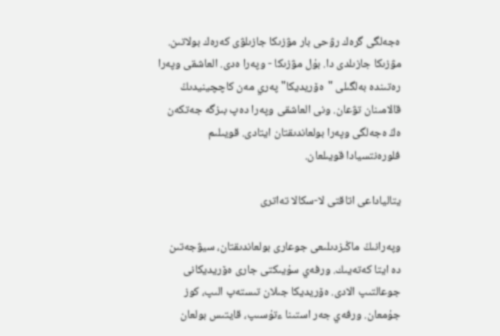ەجەلگى گرەك رۋحى بار مۋزىكا جازىلۋى كەرەك بولاتىن. مۋزىكا جازىلدى دا. بۇل مۋزىكا - وپەرا ەدى. العاشقى وپەرا رەتىندە بەلگىلى "ەۆريديكا" پەري مەن كاچچينيدىڭ قالامىنان تۋعان. ونى العاشقى وپەرا دەپ بىزگە جەتكەن ەڭ ەجەلگى وپەرا بولعاندىقتان ايتادى. قويىلىم فلورەنتسيادا قويىلعان.

يتالياداعى اتاقتى لا-سكالا تەاترى

وپەرانىڭ ماڭىزدىلىعى جوعارى بولعاندىقتان، سيۋجەتىن دە ايتا كەتەيىك. ورفەي سۇيىكتى جارى ەۆريديكانى جوعالتىپ الادى. ەۆريديكا جىلان تىستەپ الىپ، كوز جۇمعان. ورفەي جەر استىنا ءتۇسىپ، قايتىس بولعان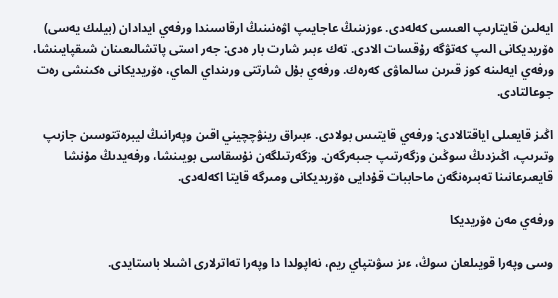ايەلىن قايتارىپ العىسى كەلەدى. ءوزىنىڭ عاجايىپ اۋەنىنىڭ ارقاسىندا ورفەي ايدادان (بيلىك يەسى) ەۆريديكانى الىپ كەتۋگە رۇقسات الادى. تەك ءبىر شارت بار ەدى: جەر استى پاتشالىعىنان شىقپايىنشا، ورفەي ايەلىنە كوز قىرىن سالماۋى كەرەك. ورفەي بۇل شارتتى ورىنداي الماي، ەۆريديكانى ەكىنشى رەت جوعالتادى.

اڭىز قايعىلى اياقتالادى: ورفەي قايتىس بولادى. ءبىراق رينۋچچيني اقىن وپەرانىڭ ليبرەتتوسىن جازىپ وتىرىپ، اڭىزدىڭ سوڭىن وزگەرتىپ جىبەرگەن. وزگەرتىلگەن نۇسقاسى بويىنشا، ورفەيدىڭ مۇنشا قايعىرعانىنا تەبىرەنگەن ماحاببات قۇدايى ەۆريديكانى ومىرگە قايتا اكەلەدى.

ورفەي مەن ەۆريديكا

وسى وپەرا قويىلعان سوڭ، ءىز سۋىتپاي ريم، نەاپولدا دا وپەرا تەاترلارى اشىلا باستايدى.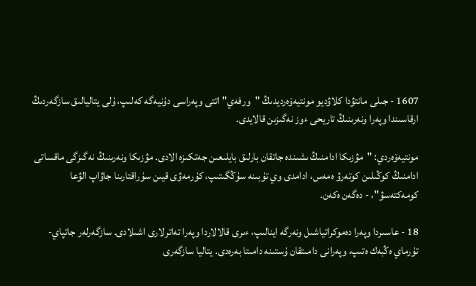1607 - جىلى مانتۋدا كلاۋديو مونتيەۆەرديدىڭ "ورفەي" اتتى وپەراسى دۇنيەگە كەلىپ، ۇلى يتاليالىق سازگەردىڭ ارقاسىندا وپەرا ونەرىنىڭ تاريحى ءوز نەگىزىن قالايدى.

مونتيەۆەردي: "مۋزىكا ادامنىڭ ىشىندە جاتقان بارلىق بايلىعىن جەتكىزە الادى. مۋزىكا ونەرىنىڭ نەگىزگى ماقساتى ادامنىڭ كوڭىلىن كوتەرۋ ەمەس، ادامدى وي تۇبىنە سۇڭگىتىپ، كۇرمەۋى قيىن سۇراقتارىنا جاۋاپ الۋعا كومەكتەسۋ"، - دەگەن ەكەن.

18 - عاسىردا وپەرا دەموكراتياشىل ونەرگە اينالىپ، ءىرى قالالاردا وپەرا تەاترلارى اشىلادى. سازگەرلەر جاتپاي- تۇرماي ەڭبەك ەتىپ، وپەرانى دامىتقان ۇستىنە دامىتا بەرەدى. يتاليا سازگەرى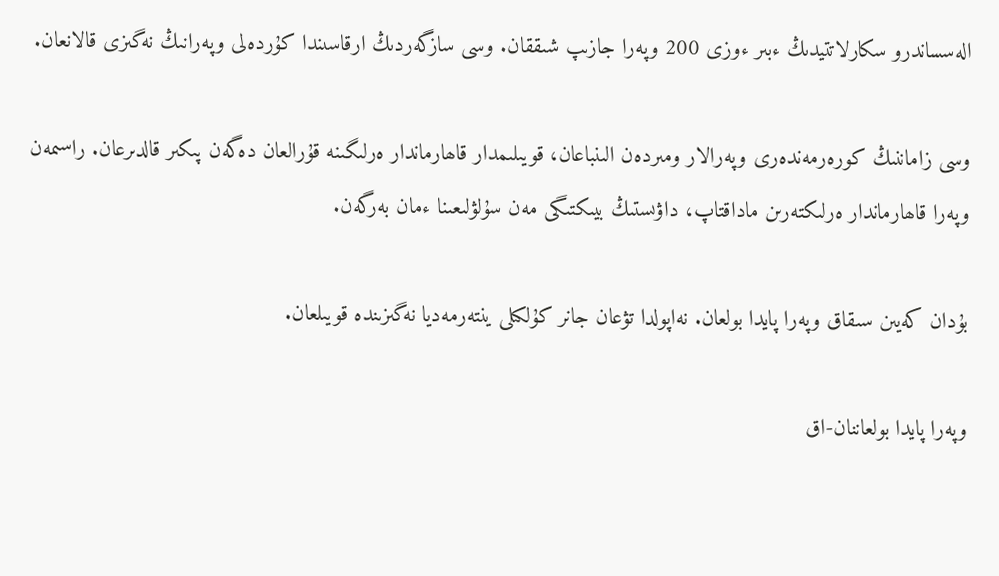الەسساندرو سكارلاتتيدىڭ ءبىر ءوزى 200 وپەرا جازىپ شىققان. وسى سازگەردىڭ ارقاسىندا كۇردەلى وپەرانىڭ نەگىزى قالانعان.

وسى زاماننىڭ كورەرمەندەرى وپەرالار ومىردەن الىنباعان، قويىلىمدار قاھارماندار ەرلىگىنە قۇرالعان دەگەن پىكىر قالدىرعان. راسىمەن وپەرا قاھارماندار ەرلىكتەرىن ماداقتاپ، داۋىستىڭ بيىكتىگى مەن سۇلۋلىعىنا ءمان بەرگەن.

بۇدان كەيىن سىقاق وپەرا پايدا بولعان. نەاپولدا تۋعان جانر كۇلكىلى ينتەرمەديا نەگىزىندە قويىلعان.

وپەرا پايدا بولعاننان-اق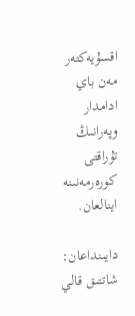اقسۇيەكتەر مەن باي ادامدار وپەرانىڭ تۇراقتى كورەرمەنىنە اينالعان.

دايىنداعان: شاتتىق قالي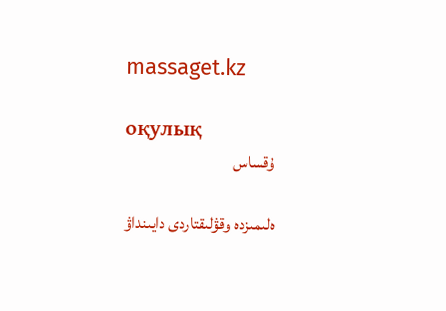massaget.kz

оқулық
ۇقساس

ەلىمىزدە وقۋلىقتاردى دايىنداۋ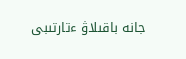جانە باقىلاۋ ءتارتىبى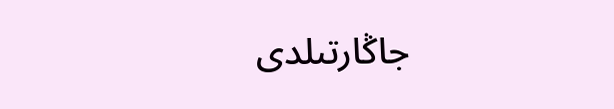جاڭارتىلدى